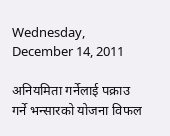Wednesday, December 14, 2011

अनियमिता गर्नेलाई पक्राउ गर्ने भन्सारको योजना विफल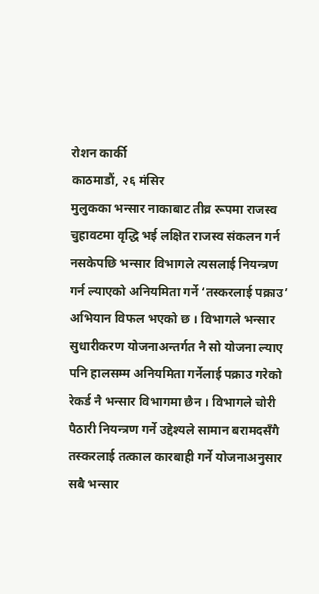रोशन कार्की
काठमाडौं, २६ मंसिर
मुलुकका भन्सार नाकाबाट तीव्र रूपमा राजस्व चुहावटमा वृद्धि भई लक्षित राजस्व संकलन गर्न नसकेपछि भन्सार विभागले त्यसलाई नियन्त्रण गर्न ल्याएको अनियमिता गर्ने ‘तस्करलाई पक्राउ’ अभियान विफल भएको छ । विभागले भन्सार सुधारीकरण योजनाअन्तर्गत नै सो योजना ल्याए पनि हालसम्म अनियमिता गर्नेलाई पक्राउ गरेको रेकर्ड नै भन्सार विभागमा छैन । विभागले चोरी पैठारी नियन्त्रण गर्ने उद्देश्यले सामान बरामदसँगै तस्करलाई तत्काल कारबाही गर्ने योजनाअनुसार सबै भन्सार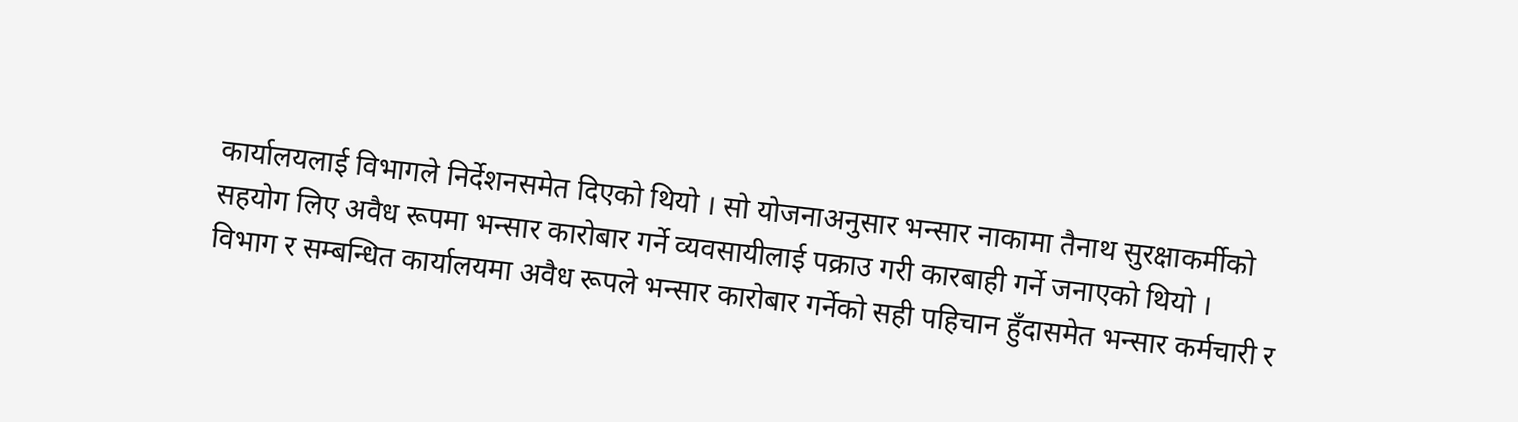कार्यालयलाई विभागले निर्देशनसमेत दिएको थियो । सो योजनाअनुसार भन्सार नाकामा तैनाथ सुरक्षाकर्मीको सहयोग लिए अवैध रूपमा भन्सार कारोबार गर्ने व्यवसायीलाई पक्राउ गरी कारबाही गर्ने जनाएको थियो ।
विभाग र सम्बन्धित कार्यालयमा अवैध रूपले भन्सार कारोबार गर्नेको सही पहिचान हुँदासमेत भन्सार कर्मचारी र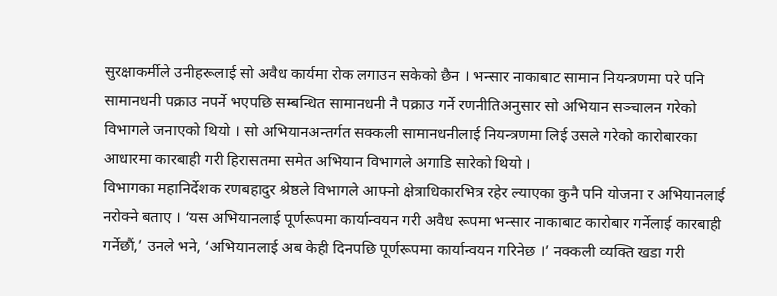सुरक्षाकर्मीले उनीहरूलाई सो अवैध कार्यमा रोक लगाउन सकेको छैन । भन्सार नाकाबाट सामान नियन्त्रणमा परे पनि सामानधनी पक्राउ नपर्ने भएपछि सम्बन्धित सामानधनी नै पक्राउ गर्ने रणनीतिअनुसार सो अभियान सञ्चालन गरेको विभागले जनाएको थियो । सो अभियानअन्तर्गत सक्कली सामानधनीलाई नियन्त्रणमा लिई उसले गरेको कारोबारका आधारमा कारबाही गरी हिरासतमा समेत अभियान विभागले अगाडि सारेको थियो ।
विभागका महानिर्देशक रणबहादुर श्रेष्ठले विभागले आफ्नो क्षेत्राधिकारभित्र रहेर ल्याएका कुनै पनि योजना र अभियानलाई नरोक्ने बताए । ‘यस अभियानलाई पूर्णरूपमा कार्यान्वयन गरी अवैध रूपमा भन्सार नाकाबाट कारोबार गर्नेलाई कारबाही गर्नेछौं,’ उनले भने, ‘अभियानलाई अब केही दिनपछि पूर्णरूपमा कार्यान्वयन गरिनेछ ।’ नक्कली व्यक्ति खडा गरी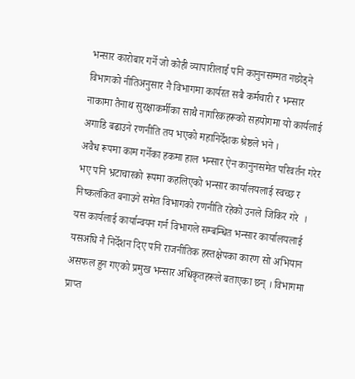भन्सार कारोबार गर्ने जो कोही व्यापारीलाई पनि कानुनसम्मत नछोड्ने विभागको नीतिअनुसार नै विभागमा कार्यरत सबै कर्मचारी र भन्सार नाकामा तैनाथ सुरक्षाकर्मीका साथै नागरिकहरूको सहयोगमा यो कार्यलाई अगाडि बढाउने रणनीति तय भएको महानिर्देशक श्रेष्ठले भने ।
अवैध रूपमा काम गर्नेका हकमा हाल भन्सार ऐन कानुनसमेत परिवर्तन गरेर भए पनि भ्रटाचारको रूपमा कहलिएको भन्सार कार्यालयलाई स्वच्छ र निष्कलंकित बनाउने समेत विभागको रणनीति रहेको उनले जिकिर गरे  । यस कार्यलाई कार्यान्वयन गर्न विभागले सम्बन्धित भन्सार कार्यालयलाई यसअघि नै निर्देशन दिए पनि राजनीतिक हस्तक्षेपका कारण सो अभियान असफल हुन गएको प्रमुख भन्सार अधिकृतहरूले बताएका छन् । विभागमा प्राप्त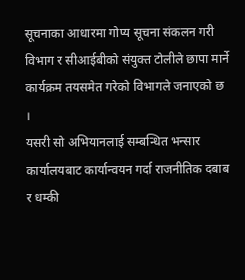सूचनाका आधारमा गोप्य सूचना संकलन गरी विभाग र सीआईबीको संयुक्त टोलीले छापा मार्ने कार्यक्रम तयसमेत गरेको विभागले जनाएको छ ।
यसरी सो अभियानलाई सम्बन्धित भन्सार कार्यालयबाट कार्यान्वयन गर्दा राजनीतिक दबाब र धम्की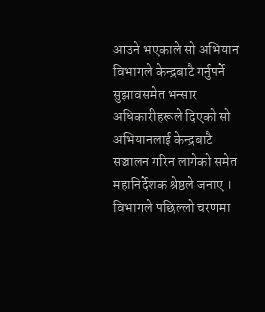आउने भएकाले सो अभियान विभागले केन्द्रबाटै गर्नुपर्ने सुझावसमेत भन्सार अधिकारीहरूले दिएको सो अभियानलाई केन्द्रबाटै सञ्चालन गरिन लागेको समेत महानिर्देशक श्रेष्ठले जनाए ।
विभागले पछिल्लो चरणमा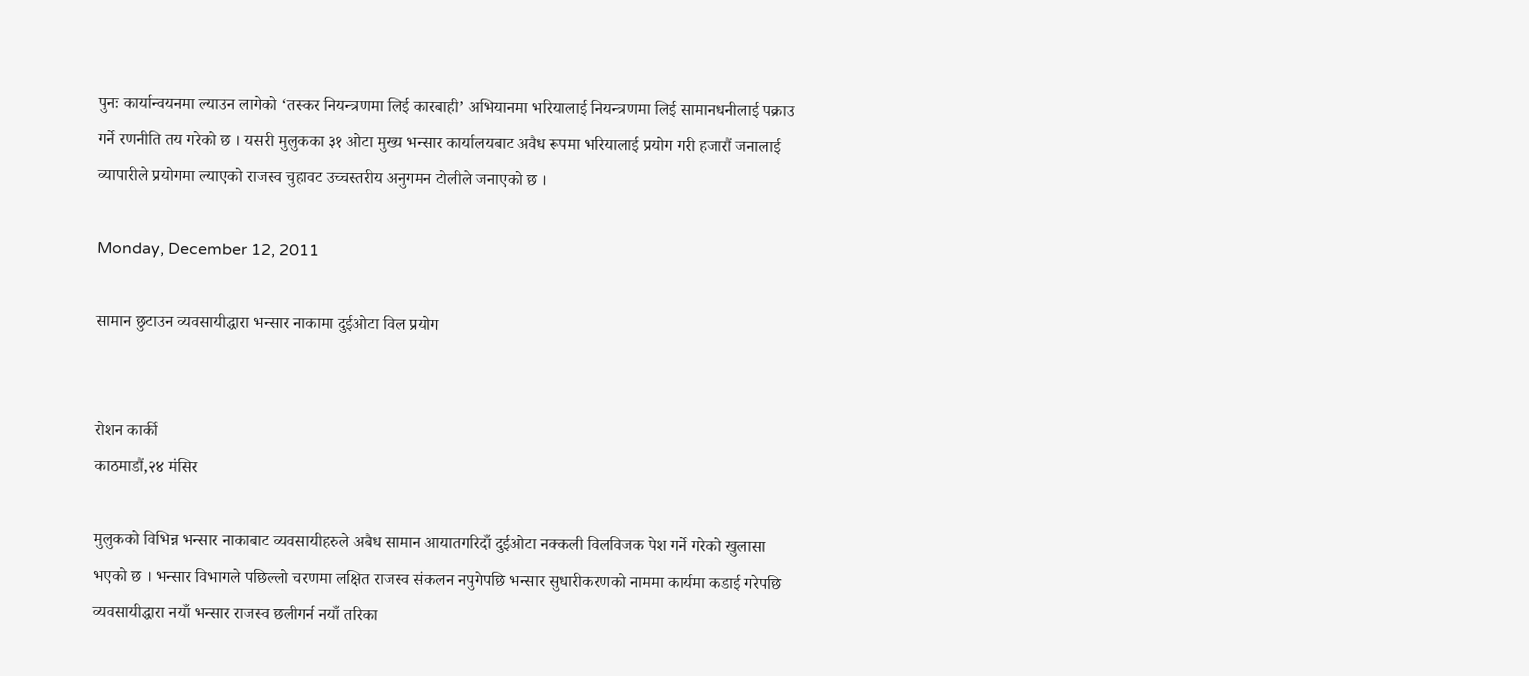पुनः कार्यान्वयनमा ल्याउन लागेको ‘तस्कर नियन्त्रणमा लिई कारबाही’ अभियानमा भरियालाई नियन्त्रणमा लिई सामानधनीलाई पक्राउ गर्ने रणनीति तय गरेको छ । यसरी मुलुकका ३१ ओटा मुख्य भन्सार कार्यालयबाट अवैध रूपमा भरियालाई प्रयोग गरी हजारौं जनालाई व्यापारीले प्रयोगमा ल्याएको राजस्व चुहावट उच्चस्तरीय अनुगमन टोलीले जनाएको छ ।

Monday, December 12, 2011

सामान छुटाउन व्यवसायीद्धारा भन्सार नाकामा दुईओटा विल प्रयोग


रोशन कार्की
काठमाडौं,२४ मंसिर

मुलुकको विभिन्न भन्सार नाकाबाट व्यवसायीहरुले अबैध सामान आयातगरिदाँ दुईओटा नक्कली विलविजक पेश गर्ने गरेको खुलासा भएको छ । भन्सार विभागले पछिल्लो चरणमा लक्षित राजस्व संकलन नपुगेपछि भन्सार सुधारीकरणको नाममा कार्यमा कडाई गरेपछि व्यवसायीद्धारा नयाँ भन्सार राजस्व छलीगर्न नयाँ तरिका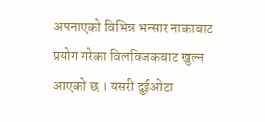अपनाएको विभिन्न भन्सार नाकाबाट प्रयोग गरेका विलविजकबाट खुल्न आएको छ । यसरी दुईओटा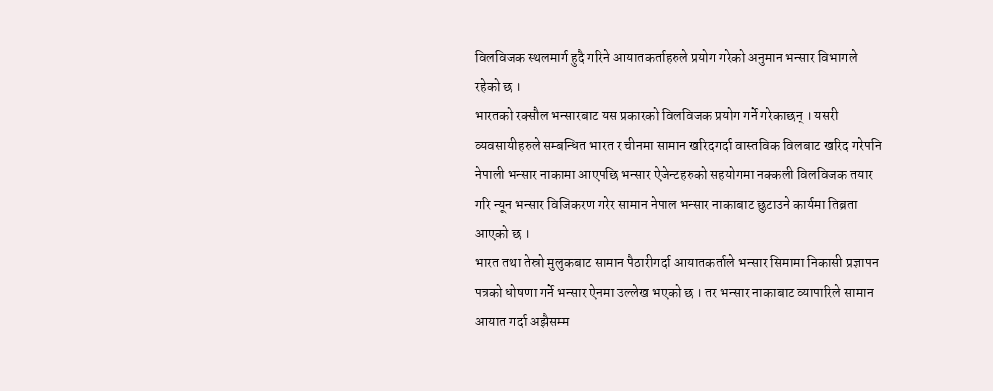विलविजक स्थलमार्ग हुदै गरिने आयातकर्ताहरुले प्रयोग गरेको अनुमान भन्सार विभागले रहेको छ ।
भारतको रक्सौल भन्सारबाट यस प्रकारको विलविजक प्रयोग गर्ने गरेकाछन् । यसरी व्यवसायीहरुले सम्बन्धित भारत र चीनमा सामान खरिदगर्दा वास्तविक विलबाट खरिद गरेपनि नेपाली भन्सार नाकामा आएपछि भन्सार ऐजेन्टहरुको सहयोगमा नक्कली विलविजक तयार गरि न्यून भन्सार विजिकरण गरेर सामान नेपाल भन्सार नाकाबाट छुटाउने कार्यमा तिब्रता आएको छ ।
भारत तथा तेस्रो मुलुकबाट सामान पैठारीगर्दा आयातकर्ताले भन्सार सिमामा निकासी प्रज्ञापन पत्रको धोषणा गर्ने भन्सार ऐनमा उल्लेख भएको छ । तर भन्सार नाकाबाट व्यापारिले सामान आयात गर्दा अझैसम्म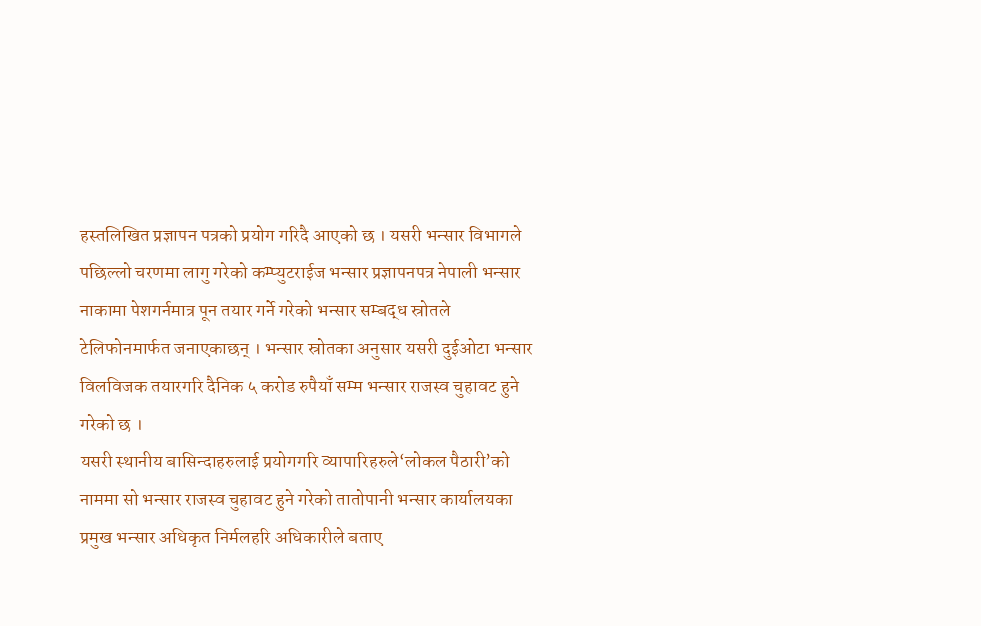हस्तलिखित प्रज्ञापन पत्रको प्रयोग गरिदै आएको छ । यसरी भन्सार विभागले पछिल्लो चरणमा लागु गरेको कम्प्युटराईज भन्सार प्रज्ञापनपत्र नेपाली भन्सार नाकामा पेशगर्नमात्र पून तयार गर्ने गरेको भन्सार सम्बद्ध स्रोतले टेलिफोनमार्फत जनाएकाछन् । भन्सार स्रोतका अनुसार यसरी दुईओटा भन्सार विलविजक तयारगरि दैनिक ५ करोड रुपैयाँ सम्म भन्सार राजस्व चुहावट हुने गरेको छ ।
यसरी स्थानीय बासिन्दाहरुलाई प्रयोगगरि व्यापारिहरुले‘लोकल पैठारी’को नाममा सो भन्सार राजस्व चुहावट हुने गरेको तातोपानी भन्सार कार्यालयका प्रमुख भन्सार अधिकृत निर्मलहरि अधिकारीले बताए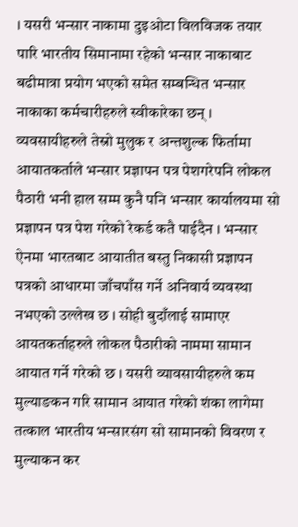। यसरी भन्सार नाकामा दुइओटा विलविजक तयार पारि भारतीय सिमानामा रहेको भन्सार नाकाबाट बढीमात्रा प्रयोग भएको समेत सम्बन्धित भन्सार नाकाका कर्मचारीहरुले स्वीकारेका छन् । व्यवसायीहरुले तेस्रो मुलुक र अन्तशुल्क फिर्तामा आयातकर्ताले भन्सार प्रज्ञापन पत्र पेशगरेपनि लोकल पैठारी भनी हाल सम्म कुनै पनि भन्सार कार्यालयमा सो प्रज्ञापन पत्र पेश गरेको रेकर्ड कतै पाईदैन । भन्सार ऐनमा भारतबाट आयातीत बस्तु निकासी प्रज्ञापन पत्रको आधारमा जाँचपाँस गर्ने अनिवार्य व्यवस्था नभएको उल्लेख छ । सोही बुदाँलाई सामाएर आयतकर्ताहरुले लोकल पैठारीको नाममा सामान आयात गर्ने गरेको छ । यसरी व्यावसायीहरुले कम मुल्याङकन गरि सामान आयात गरेको शंका लागेमा तत्काल भारतीय भन्सारसंग सो सामानको विवरण र मुल्याकन कर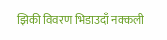झिकी विवरण भिडाउदाँ नक्कली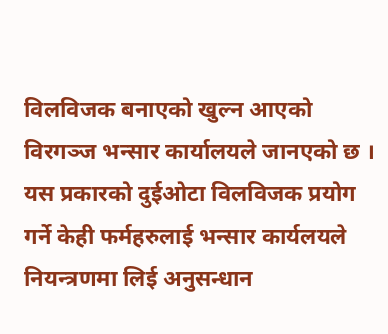विलविजक बनाएको खुल्न आएको विरगञ्ज भन्सार कार्यालयले जानएको छ । यस प्रकारको दुईओटा विलविजक प्रयोग गर्ने केही फर्महरुलाई भन्सार कार्यलयले नियन्त्रणमा लिई अनुसन्धान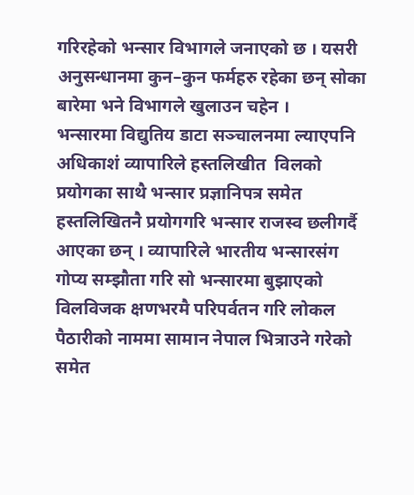गरिरहेको भन्सार विभागले जनाएको छ । यसरी अनुसन्धानमा कुन–कुन फर्महरु रहेका छन् सोका बारेमा भने विभागले खुलाउन चहेन ।
भन्सारमा विद्युतिय डाटा सञ्चालनमा ल्याएपनि अधिकाशं व्यापारिले हस्तलिखीत  विलको प्रयोगका साथै भन्सार प्रज्ञानिपत्र समेत हस्तलिखितनै प्रयोगगरि भन्सार राजस्व छलीगर्दै आएका छन् । व्यापारिले भारतीय भन्सारसंग गोप्य सम्झौता गरि सो भन्सारमा बुझाएको विलविजक क्षणभरमै परिपर्वतन गरि लोकल पैठारीको नाममा सामान नेपाल भित्राउने गरेको समेत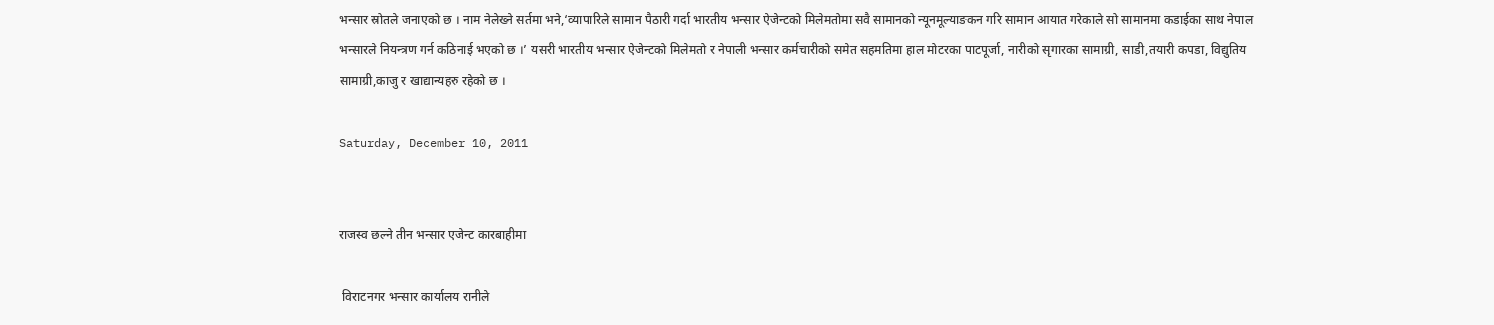भन्सार स्रोतले जनाएको छ । नाम नेलेख्ने सर्तमा भने,‘व्यापारिले सामान पैठारी गर्दा भारतीय भन्सार ऐजेन्टको मिलेमतोमा सवै सामानको न्यूनमूल्याङकन गरि सामान आयात गरेकाले सो सामानमा कडाईका साथ नेपाल भन्सारले नियन्त्रण गर्न कठिनाई भएको छ ।’ यसरी भारतीय भन्सार ऐजेन्टको मिलेमतो र नेपाली भन्सार कर्मचारीको समेत सहमतिमा हाल मोटरका पाटपूर्जा, नारीको सृगारका सामाग्री, साडी,तयारी कपडा, विद्युतिय सामाग्री,काजु र खाद्यान्यहरु रहेको छ ।

Saturday, December 10, 2011


राजस्व छल्ने तीन भन्सार एजेन्ट कारबाहीमा

 विराटनगर भन्सार कार्यालय रानीले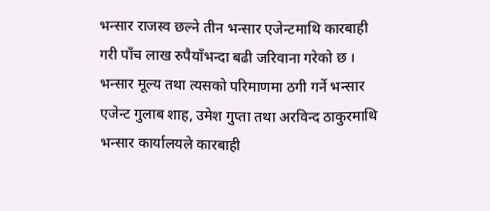भन्सार राजस्व छल्ने तीन भन्सार एजेन्टमाथि कारबाही गरी पाँच लाख रुपैयाँभन्दा बढी जरिवाना गरेको छ । भन्सार मूल्य तथा त्यसको परिमाणमा ठगी गर्ने भन्सार एजेन्ट गुलाब शाह, उमेश गुप्ता तथा अरविन्द ठाकुरमाथि भन्सार कार्यालयले कारबाही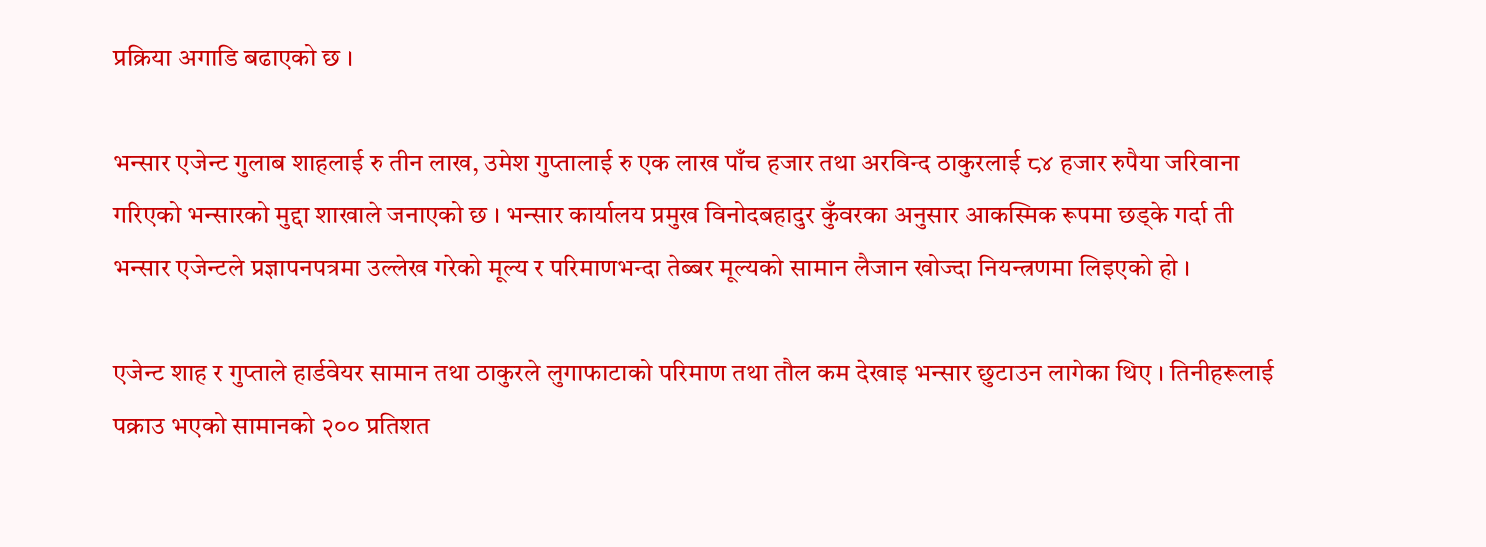प्रक्रिया अगाडि बढाएको छ ।

भन्सार एजेन्ट गुलाब शाहलाई रु तीन लाख, उमेश गुप्तालाई रु एक लाख पाँच हजार तथा अरविन्द ठाकुरलाई ८४ हजार रुपैया जरिवाना गरिएको भन्सारको मुद्दा शाखाले जनाएको छ । भन्सार कार्यालय प्रमुख विनोदबहादुर कुँवरका अनुसार आकस्मिक रूपमा छड्के गर्दा ती भन्सार एजेन्टले प्रज्ञापनपत्रमा उल्लेख गरेको मूल्य र परिमाणभन्दा तेब्बर मूल्यको सामान लैजान खोज्दा नियन्त्रणमा लिइएको हो ।

एजेन्ट शाह र गुप्ताले हार्डवेयर सामान तथा ठाकुरले लुगाफाटाको परिमाण तथा तौल कम देखाइ भन्सार छुटाउन लागेका थिए । तिनीहरूलाई पक्राउ भएको सामानको २०० प्रतिशत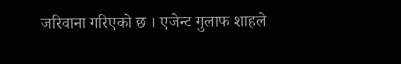जरिवाना गरिएको छ । एजेन्ट गुलाफ शाहले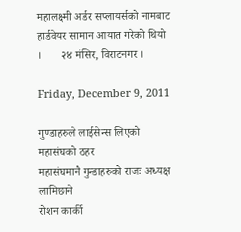महालक्ष्मी अर्डर सप्लायर्सको नामबाट हार्डवेयर सामान आयात गरेको थियो ।       २४ मंसिर, विराटनगर ।

Friday, December 9, 2011

गुण्डाहरुले लाईसेन्स लिएको महासंघको ठहर
महासंघमानै गुन्डाहरुको राजः अध्यक्ष लामिछाने
रोशन कार्की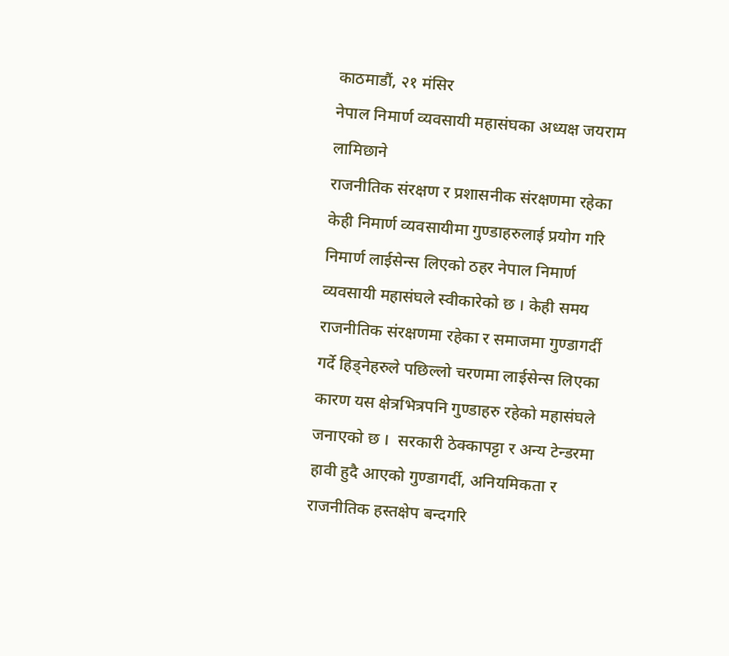काठमाडौं, २१ मंसिर
नेपाल निमार्ण व्यवसायी महासंघका अध्यक्ष जयराम लामिछाने
राजनीतिक संरक्षण र प्रशासनीक संरक्षणमा रहेका केही निमार्ण व्यवसायीमा गुण्डाहरुलाई प्रयोग गरि निमार्ण लाईसेन्स लिएको ठहर नेपाल निमार्ण व्यवसायी महासंघले स्वीकारेको छ । केही समय राजनीतिक संरक्षणमा रहेका र समाजमा गुण्डागर्दी गर्दे हिड्नेहरुले पछिल्लो चरणमा लाईसेन्स लिएका कारण यस क्षेत्रभित्रपनि गुण्डाहरु रहेको महासंघले जनाएको छ ।  सरकारी ठेक्कापट्टा र अन्य टेन्डरमा हावी हुदै आएको गुण्डागर्दी, अनियमिकता र राजनीतिक हस्तक्षेप बन्दगरि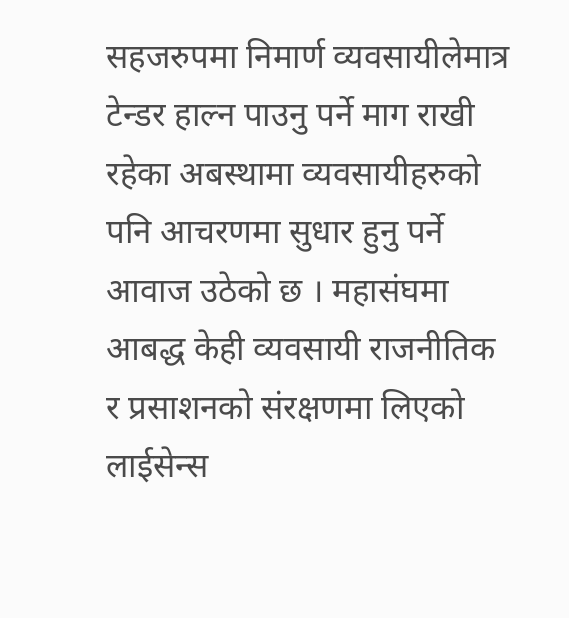सहजरुपमा निमार्ण व्यवसायीलेमात्र टेन्डर हाल्न पाउनु पर्ने माग राखी रहेका अबस्थामा व्यवसायीहरुको पनि आचरणमा सुधार हुनु पर्ने आवाज उठेको छ । महासंघमा आबद्ध केही व्यवसायी राजनीतिक र प्रसाशनको संरक्षणमा लिएको लाईसेन्स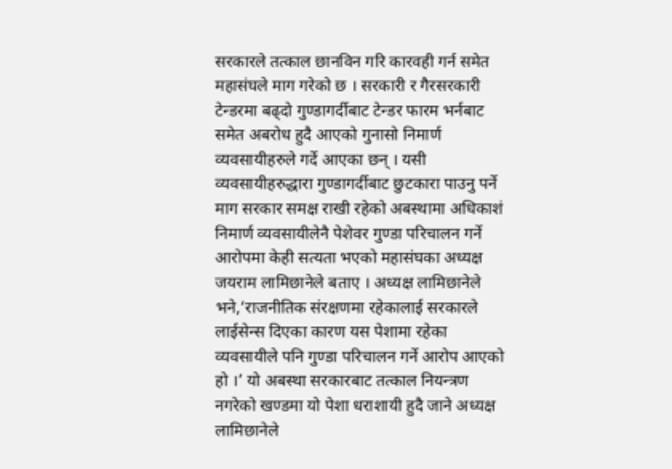सरकारले तत्काल छानविन गरि कारवही गर्न समेत महासंघले माग गरेको छ । सरकारी र गैरसरकारी टेन्डरमा बढ्दो गुण्डागर्दीबाट टेन्डर फारम भर्नबाट समेत अबरोध हुदै आएको गुनासो निमार्ण व्यवसायीहरुले गर्दे आएका छन् । यसी व्यवसायीहरुद्धारा गुण्डागर्दीबाट छुटकारा पाउनु पर्ने माग सरकार समक्ष राखी रहेको अबस्थामा अधिकाशं निमार्ण व्यवसायीलेनै पेशेवर गुण्डा परिचालन गर्ने आरोपमा केही सत्यता भएको महासंघका अध्यक्ष जयराम लामिछानेले बताए । अध्यक्ष लामिछानेले भने,‘राजनीतिक संरक्षणमा रहेकालाई सरकारले लाईसेन्स दिएका कारण यस पेशामा रहेका व्यवसायीले पनि गुण्डा परिचालन गर्ने आरोप आएको हो ।’ यो अबस्था सरकारबाट तत्काल नियन्त्रण  नगरेको खण्डमा यो पेशा धराशायी हुदै जाने अध्यक्ष लामिछानेले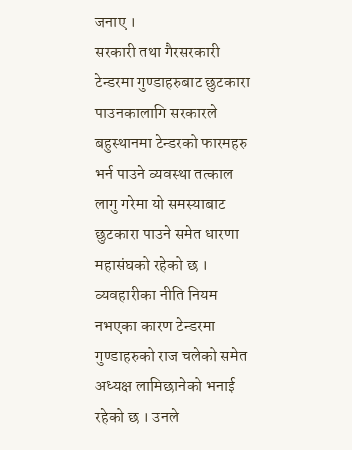जनाए ।
सरकारी तथा गैरसरकारी टेन्डरमा गुण्डाहरुबाट छुटकारा पाउनकालागि सरकारले बहुस्थानमा टेन्डरको फारमहरु भर्न पाउने व्यवस्था तत्काल लागु गरेमा यो समस्याबाट छुटकारा पाउने समेत धारणा महासंघको रहेको छ । व्यवहारीका नीति नियम नभएका कारण टेन्डरमा गुण्डाहरुको राज चलेको समेत अध्यक्ष लामिछानेको भनाई रहेको छ । उनले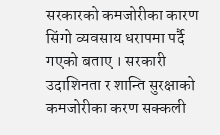सरकारको कमजोरीका कारण सिंगो व्यवसाय धरापमा पर्दै गएको बताए । सरकारी उदाशिनता र शान्ति सुरक्षाको कमजोरीका करण सक्कली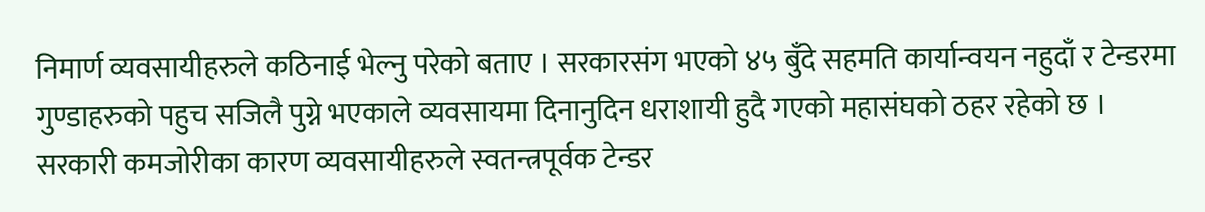निमार्ण व्यवसायीहरुले कठिनाई भेल्नु परेको बताए । सरकारसंग भएको ४५ बुँदे सहमति कार्यान्वयन नहुदाँ र टेन्डरमा गुण्डाहरुको पहुच सजिलै पुग्ने भएकाले व्यवसायमा दिनानुदिन धराशायी हुदै गएको महासंघको ठहर रहेको छ ।
सरकारी कमजोरीका कारण व्यवसायीहरुले स्वतन्त्रपूर्वक टेन्डर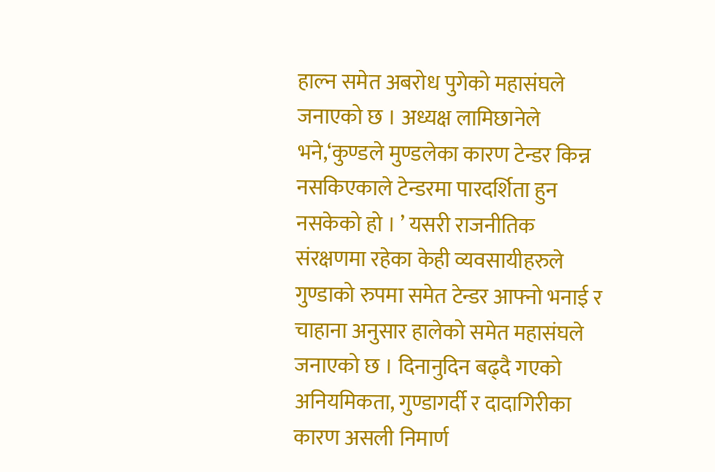हाल्न समेत अबरोध पुगेको महासंघले जनाएको छ । अध्यक्ष लामिछानेले भने,‘कुण्डले मुण्डलेका कारण टेन्डर किन्न नसकिएकाले टेन्डरमा पारदर्शिता हुन नसकेको हो । ’ यसरी राजनीतिक संरक्षणमा रहेका केही व्यवसायीहरुले गुण्डाको रुपमा समेत टेन्डर आफ्नो भनाई र चाहाना अनुसार हालेको समेत महासंघले जनाएको छ । दिनानुदिन बढ्दै गएको अनियमिकता, गुण्डागर्दी र दादागिरीका कारण असली निमार्ण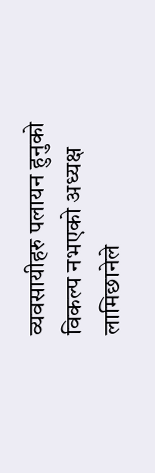व्यवसायीहरु पलायन हुनुको विकल्प नभएको अध्यक्ष लामिछानेले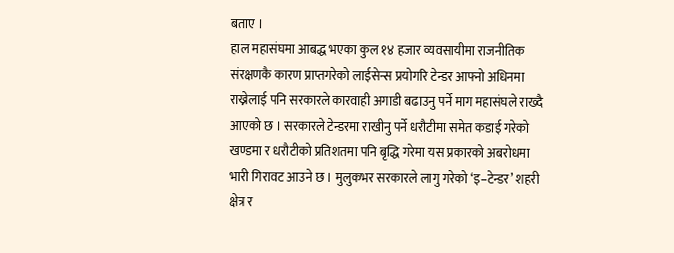बताए ।
हाल महासंघमा आबद्ध भएका कुल १४ हजार व्यवसायीमा राजनीतिक संरक्षणकै कारण प्राप्तगरेको लाईसेन्स प्रयोगरि टेन्डर आफ्नो अधिनमा राख्नेलाई पनि सरकारले कारवाही अगाडी बढाउनु पर्ने माग महासंघले राख्दै आएको छ । सरकारले टेन्डरमा राखीनु पर्ने धरौटीमा समेत कडाई गरेको खण्डमा र धरौटीको प्रतिशतमा पनि बृद्धि गरेमा यस प्रकारको अबरोधमा भारी गिरावट आउने छ । मुलुकभर सरकारले लागु गरेको ‘इ–टेन्डर’ शहरी क्षेत्र र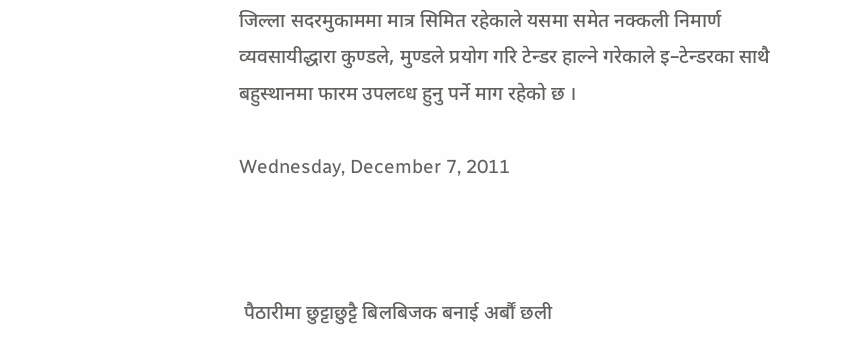जिल्ला सदरमुकाममा मात्र सिमित रहेकाले यसमा समेत नक्कली निमार्ण व्यवसायीद्धारा कुण्डले, मुण्डले प्रयोग गरि टेन्डर हाल्ने गरेकाले इ–टेन्डरका साथै बहुस्थानमा फारम उपलव्ध हुनु पर्ने माग रहेको छ ।

Wednesday, December 7, 2011



 पैठारीमा छुट्टाछुट्टै बिलबिजक बनाई अर्बौं छली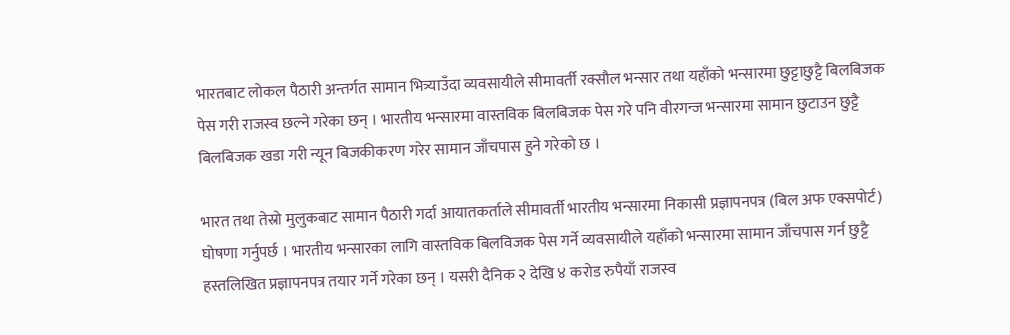भारतबाट लोकल पैठारी अन्तर्गत सामान भित्र्याउँदा व्यवसायीले सीमावर्ती रक्सौल भन्सार तथा यहाँको भन्सारमा छुट्टाछुट्टै बिलबिजक पेस गरी राजस्व छल्ने गरेका छन् । भारतीय भन्सारमा वास्तविक बिलबिजक पेस गरे पनि वीरगन्ज भन्सारमा सामान छुटाउन छुट्टै बिलबिजक खडा गरी न्यून बिजकीकरण गरेर सामान जाँचपास हुने गरेको छ ।

भारत तथा तेस्रो मुलुकबाट सामान पैठारी गर्दा आयातकर्ताले सीमावर्ती भारतीय भन्सारमा निकासी प्रज्ञापनपत्र (बिल अफ एक्सपोर्ट) घोषणा गर्नुपर्छ । भारतीय भन्सारका लागि वास्तविक बिलविजक पेस गर्ने व्यवसायीले यहाँको भन्सारमा सामान जाँचपास गर्न छुट्टै हस्तलिखित प्रज्ञापनपत्र तयार गर्ने गरेका छन् । यसरी दैनिक २ देखि ४ करोड रुपैयाँ राजस्व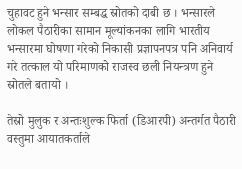चुहावट हुने भन्सार सम्बद्ध स्रोतको दाबी छ । भन्सारले लोकल पैठारीका सामान मूल्यांकनका लागि भारतीय भन्सारमा घोषणा गरेको निकासी प्रज्ञापनपत्र पनि अनिवार्य गरे तत्काल यो परिमाणको राजस्व छली नियन्त्रण हुने स्रोतले बतायो ।

तेस्रो मुलुक र अन्तःशुल्क फिर्ता (डिआरपी) अन्तर्गत पैठारी वस्तुमा आयातकर्ताले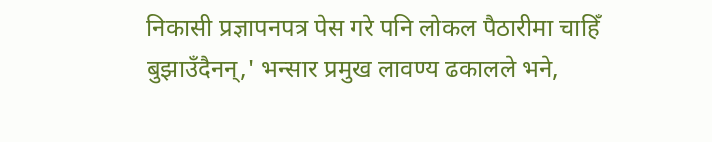निकासी प्रज्ञापनपत्र पेस गरे पनि लोकल पैठारीमा चाहिँ बुझाउँदैनन्,' भन्सार प्रमुख लावण्य ढकालले भने,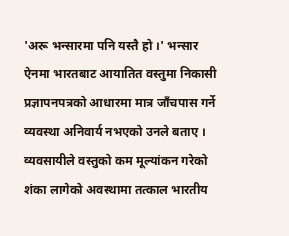'अरू भन्सारमा पनि यस्तै हो ।' भन्सार ऐनमा भारतबाट आयातित वस्तुमा निकासी प्रज्ञापनपत्रको आधारमा मात्र जाँचपास गर्ने व्यवस्था अनिवार्य नभएको उनले बताए । व्यवसायीले वस्तुको कम मूल्यांकन गरेको शंका लागेको अवस्थामा तत्काल भारतीय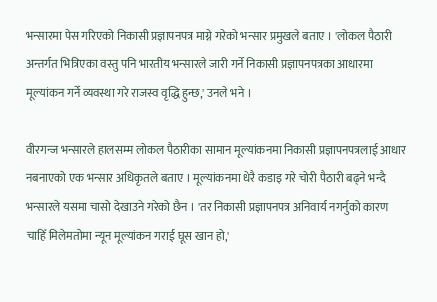भन्सारमा पेस गरिएको निकासी प्रज्ञापनपत्र माग्ने गरेको भन्सार प्रमुखले बताए । 'लोकल पैठारी अन्तर्गत भित्रिएका वस्तु पनि भारतीय भन्सारले जारी गर्ने निकासी प्रज्ञापनपत्रका आधारमा मूल्यांकन गर्ने व्यवस्था गरे राजस्व वृद्धि हुन्छ,' उनले भने ।

वीरगन्ज भन्सारले हालसम्म लोकल पैठारीका सामान मूल्यांकनमा निकासी प्रज्ञापनपत्रलाई आधार नबनाएको एक भन्सार अधिकृतले बताए । मूल्यांकनमा धेरै कडाइ गरे चोरी पैठारी बढ्ने भन्दै भन्सारले यसमा चासो देखाउने गरेको छैन । 'तर निकासी प्रज्ञापनपत्र अनिवार्य नगर्नुको कारण चाहिँ मिलेमतोमा न्यून मूल्यांकन गराई घूस खान हो,'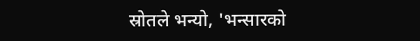स्रोतले भन्यो, 'भन्सारको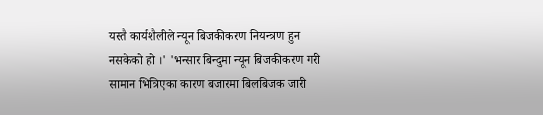यस्तै कार्यशैलीले न्यून बिजकीकरण नियन्त्रण हुन नसकेको हो ।' 'भन्सार बिन्दुमा न्यून बिजकीकरण गरी सामान भित्रिएका कारण बजारमा बिलबिजक जारी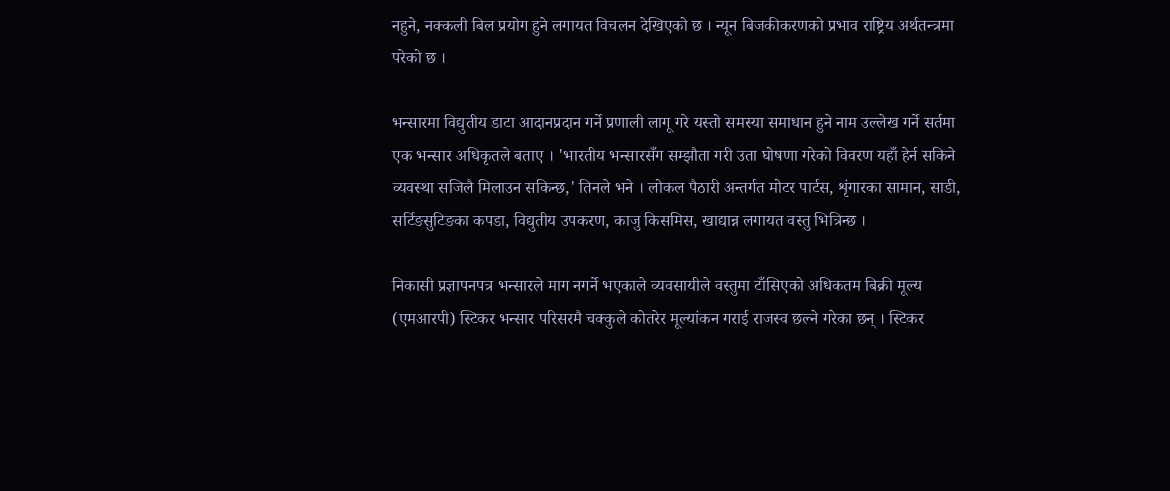नहुने, नक्कली बिल प्रयोग हुने लगायत विचलन देखिएको छ । न्यून बिजकीकरणको प्रभाव राष्ट्रिय अर्थतन्त्रमा परेको छ ।

भन्सारमा विद्युतीय डाटा आदानप्रदान गर्ने प्रणाली लागू गरे यस्तो समस्या समाधान हुने नाम उल्लेख गर्ने सर्तमा एक भन्सार अधिकृतले बताए । 'भारतीय भन्सारसँग सम्झौता गरी उता घोषणा गरेको विवरण यहाँ हेर्न सकिने व्यवस्था सजिलै मिलाउन सकिन्छ,' तिनले भने । लोकल पैठारी अन्तर्गत मोटर पार्टस, शृंगारका सामान, साडी, सर्टिङसुटिङका कपडा, विद्युतीय उपकरण, काजु किसमिस, खाद्यान्न लगायत वस्तु भित्रिन्छ ।

निकासी प्रज्ञापनपत्र भन्सारले माग नगर्ने भएकाले व्यवसायीले वस्तुमा टाँसिएको अधिकतम बिक्री मूल्य (एमआरपी) स्टिकर भन्सार परिसरमै चक्कुले कोतरेर मूल्यांकन गराई राजस्व छल्ने गरेका छन् । स्टिकर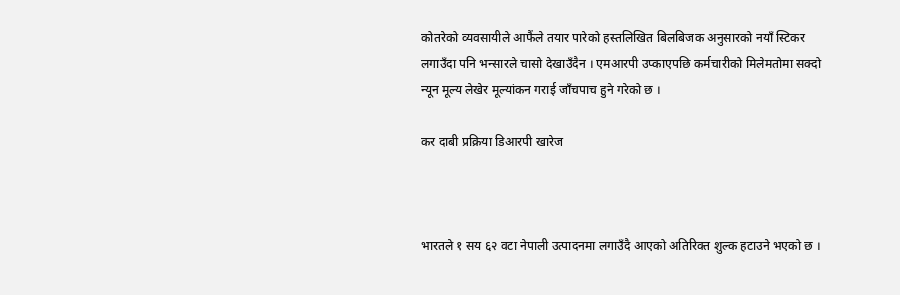कोतरेको व्यवसायीले आफैंले तयार पारेको हस्तलिखित बिलबिजक अनुसारको नयाँ स्टिकर लगाउँदा पनि भन्सारले चासो देखाउँदैन । एमआरपी उप्काएपछि कर्मचारीको मिलेमतोमा सक्दो न्यून मूल्य लेखेर मूल्यांकन गराई जाँचपाच हुने गरेको छ ।

कर दाबी प्रक्रिया डिआरपी खारेज



भारतले १ सय ६२ वटा नेपाली उत्पादनमा लगाउँदै आएको अतिरिक्त शुल्क हटाउने भएको छ ।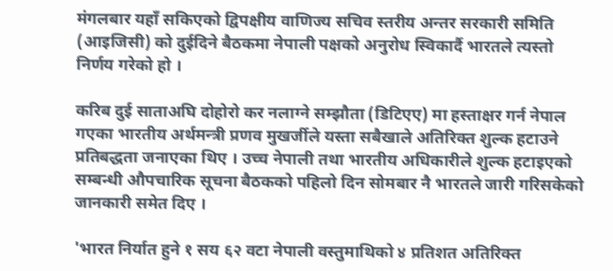मंगलबार यहाँ सकिएको द्विपक्षीय वाणिज्य सचिव स्तरीय अन्तर सरकारी समिति (आइजिसी) को दुईदिने बैठकमा नेपाली पक्षको अनुरोध स्विकार्दै भारतले त्यस्तो निर्णय गरेको हो ।

करिब दुई साताअघि दोहोरो कर नलाग्ने सम्झौता (डिटिएए) मा हस्ताक्षर गर्न नेपाल गएका भारतीय अर्थमन्त्री प्रणव मुखर्जीले यस्ता सबैखाले अतिरिक्त शुल्क हटाउने प्रतिबद्धता जनाएका थिए । उच्च नेपाली तथा भारतीय अधिकारीले शुल्क हटाइएको सम्बन्धी औपचारिक सूचना बैठकको पहिलो दिन सोमबार नै भारतले जारी गरिसकेको जानकारी समेत दिए ।

'भारत निर्यात हुने १ सय ६२ वटा नेपाली वस्तुमाथिको ४ प्रतिशत अतिरिक्त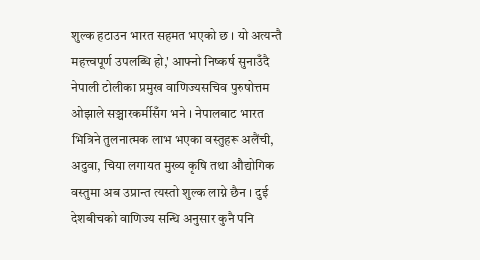शुल्क हटाउन भारत सहमत भएको छ । यो अत्यन्तै महत्त्वपूर्ण उपलब्धि हो,' आफ्नो निष्कर्ष सुनाउँदै नेपाली टोलीका प्रमुख वाणिज्यसचिव पुरुषोत्तम ओझाले सञ्चारकर्मीसँग भने । नेपालबाट भारत भित्रिने तुलनात्मक लाभ भएका वस्तुहरू अलैंची, अदुवा, चिया लगायत मुख्य कृषि तथा औद्योगिक वस्तुमा अब उप्रान्त त्यस्तो शुल्क लाग्ने छैन । दुई देशबीचको वाणिज्य सन्धि अनुसार कुनै पनि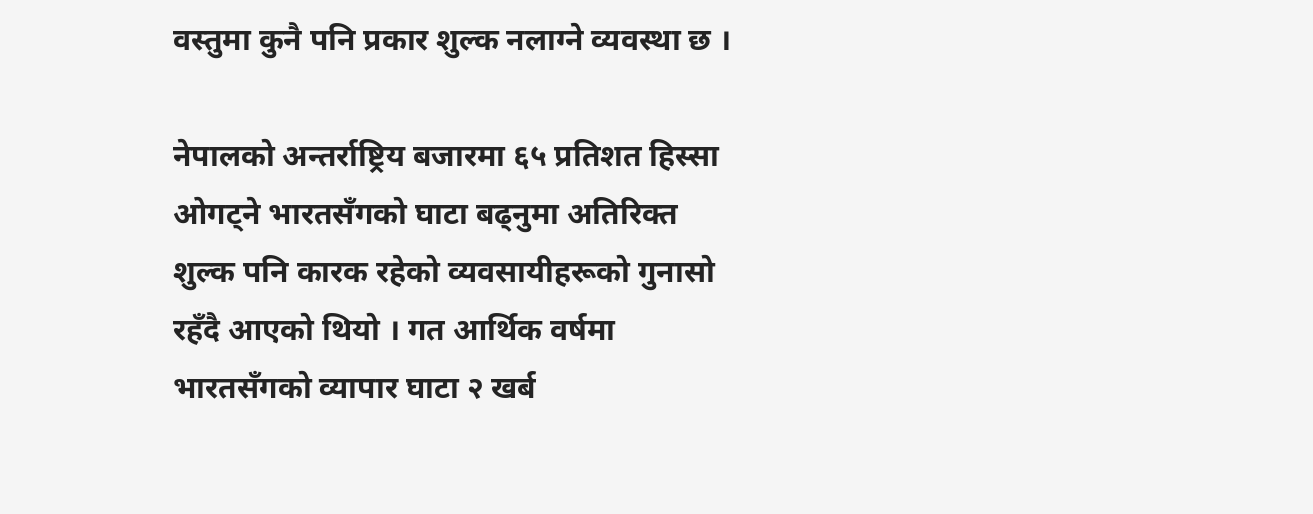वस्तुमा कुनै पनि प्रकार शुल्क नलाग्ने व्यवस्था छ ।

नेपालको अन्तर्राष्ट्रिय बजारमा ६५ प्रतिशत हिस्सा ओगट्ने भारतसँगको घाटा बढ्नुमा अतिरिक्त शुल्क पनि कारक रहेको व्यवसायीहरूको गुनासो रहँदै आएको थियो । गत आर्थिक वर्षमा भारतसँगको व्यापार घाटा २ खर्ब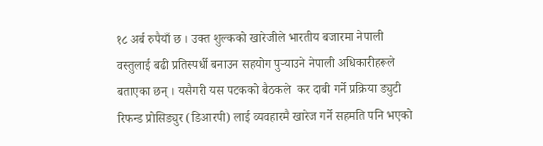१८ अर्ब रुपैयाँ छ । उक्त शुल्कको खारेजीले भारतीय बजारमा नेपाली वस्तुलाई बढी प्रतिस्पर्धी बनाउन सहयोग पुर्‍याउने नेपाली अधिकारीहरूले बताएका छन् । यसैगरी यस पटकको बैठकले  कर दाबी गर्ने प्रक्रिया ड्युटी रिफन्ड प्रोसिड्युर (डिआरपी) लाई व्यवहारमै खारेज गर्ने सहमति पनि भएको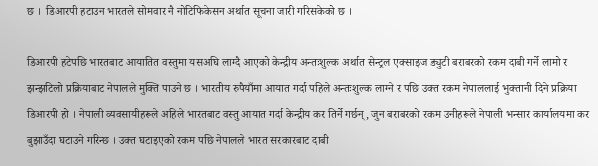छ ।  डिआरपी हटाउन भारतले सोमवार नै नोटिफिकेसन अर्थात सूचना जारी गरिसकेको छ ।

डिआरपी हटेपछि भारतबाट आयातित वस्तुमा यसअघि लाग्दै आएको केन्द्रीय अन्तःशुल्क अर्थात सेन्ट्रल एक्साइज ड्युटी बराबरको रकम दाबी गर्ने लामो र झन्झटिलो प्रक्रियाबाट नेपालले मुक्ति पाउने छ । भारतीय रुपैयाँमा आयात गर्दा पहिले अन्तःशुल्क लाग्ने र पछि उक्त रकम नेपाललाई भुक्तानी दिने प्रक्रिया डिआरपी हो । नेपाली व्यवसायीहरूले अहिले भारतबाट वस्तु आयात गर्दा केन्द्रीय कर तिर्ने गर्छन्, जुन बराबरको रकम उनीहरूले नेपाली भन्सार कार्यालयमा कर बुझाउँदा घटाउने गरिन्छ । उक्त घटाइएको रकम पछि नेपालले भारत सरकारबाट दाबी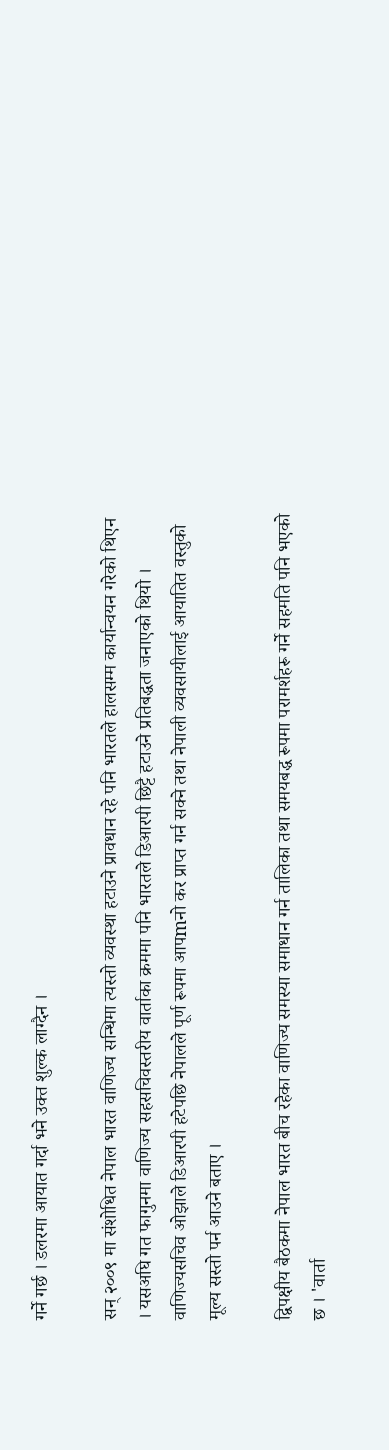गर्ने गर्छ । डलरमा आयात गर्दा भने उक्त शुल्क लाग्दैन ।

सन् २००९ मा संशोधित नेपाल भारत वाणिज्य सन्धिमा त्यस्तो व्यवस्था हटाउने प्रावधान रहे पनि भारतले हालसम्म कार्यान्वयन गरेको थिएन । यसअघि गत फागुनमा वाणिज्य सहसचिवस्तरीय वार्ताका क्रममा पनि भारतले डिआरपी छिट्टै हटाउने प्रतिबद्धता जनाएको थियो ।  वाणिज्यसचिव ओझाले डिआरपी हटेपछि नेपालले पूर्ण रूपमा आपmनो कर प्राप्त गर्न सक्ने तथा नेपाली व्यवसायीलाई आयातित वस्तुको मूल्य सस्तो पर्न आउने बताए ।

द्विपक्षीय बैठकमा नेपाल भारत बीच रहेका वाणिज्य समस्या समाधान गर्न तालिका तथा समयबद्ध रूपमा परामर्शहरू गर्ने सहमति पनि भएको छ । 'वार्ता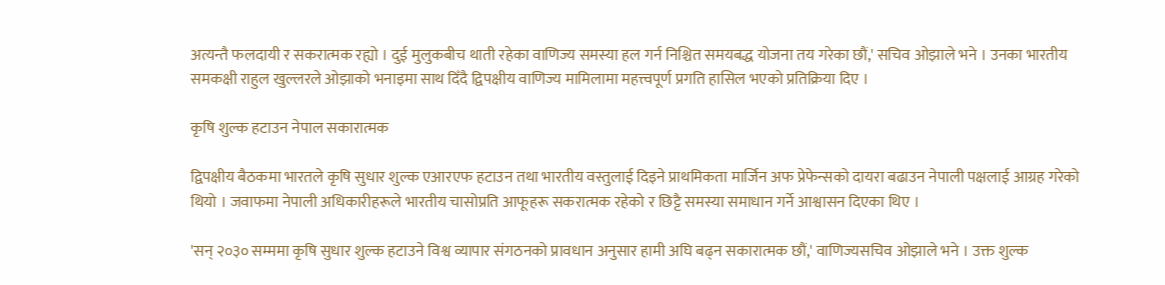अत्यन्तै फलदायी र सकरात्मक रह्यो । दुई मुलुकबीच थाती रहेका वाणिज्य समस्या हल गर्न निश्चित समयबद्ध योजना तय गरेका छौं,' सचिव ओझाले भने । उनका भारतीय समकक्षी राहुल खुल्लरले ओझाको भनाइमा साथ दिँदै द्विपक्षीय वाणिज्य मामिलामा महत्त्वपूर्ण प्रगति हासिल भएको प्रतिक्रिया दिए ।

कृषि शुल्क हटाउन नेपाल सकारात्मक

द्विपक्षीय बैठकमा भारतले कृषि सुधार शुल्क एआरएफ हटाउन तथा भारतीय वस्तुलाई दिइने प्राथमिकता मार्जिन अफ प्रेफेन्सको दायरा बढाउन नेपाली पक्षलाई आग्रह गरेको थियो । जवाफमा नेपाली अधिकारीहरूले भारतीय चासोप्रति आफूहरू सकरात्मक रहेको र छिट्टै समस्या समाधान गर्ने आश्वासन दिएका थिए ।

'सन् २०३० सम्ममा कृषि सुधार शुल्क हटाउने विश्व व्यापार संगठनको प्रावधान अनुसार हामी अघि बढ्न सकारात्मक छौं,' वाणिज्यसचिव ओझाले भने । उक्त शुल्क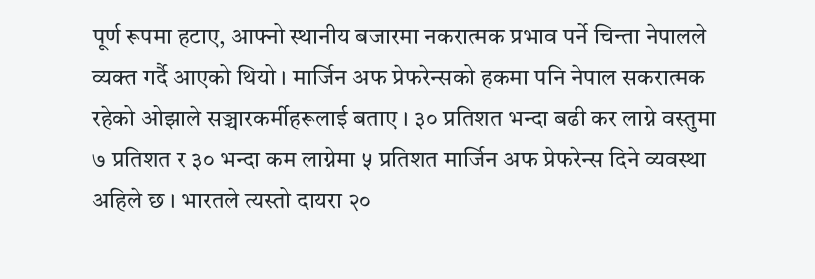पूर्ण रूपमा हटाए, आफ्नो स्थानीय बजारमा नकरात्मक प्रभाव पर्ने चिन्ता नेपालले व्यक्त गर्दै आएको थियो । मार्जिन अफ प्रेफरेन्सको हकमा पनि नेपाल सकरात्मक रहेको ओझाले सञ्चारकर्मीहरूलाई बताए । ३० प्रतिशत भन्दा बढी कर लाग्ने वस्तुमा ७ प्रतिशत र ३० भन्दा कम लाग्नेमा ५ प्रतिशत मार्जिन अफ प्रेफरेन्स दिने व्यवस्था अहिले छ । भारतले त्यस्तो दायरा २०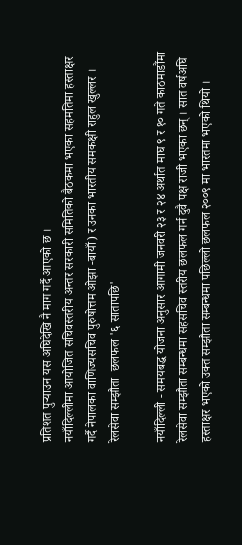प्रतिशत पुर्‍याउन यस अघिदेखि नै माग गर्दै आएको छ ।
नयाँदिल्लीमा आयोजित सचिवस्तरीय अन्तर सरकारी समितिको बैठकमा भएका सहमतिमा हस्ताक्षर गर्दै नेपालका वाणिज्यसचिव पुरुषोत्तम ओझा -बायाँ) र उनका भारतीय समकक्षी राहुल खुल्लर ।
रेलसेवा सम्झौता  छलफल '६ सातापछि'

नयाँदिल्ली - समयबद्ध योजना अनुसार आगामी जनवरी २३ र २४ अर्थात माघ ९ र १० गते काठमाडौंमा रेलसेवा सम्झौता सम्बन्धमा सहसचिव स्तरीय छलफल गर्न दुवै पक्ष राजी भएका छन् । सात वर्षअघि हस्ताक्षर भएको उक्त सम्झौता सम्बन्धमा पछिल्लो छलफल २००९ मा भारतमा भएको थियो ।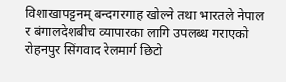विशाखापट्टनम् बन्दगरगाह खोल्ने तथा भारतले नेपाल र बंगालदेशबीच व्यापारका लागि उपलब्ध गराएको रोहनपुर सिंगवाद रेलमार्ग छिटो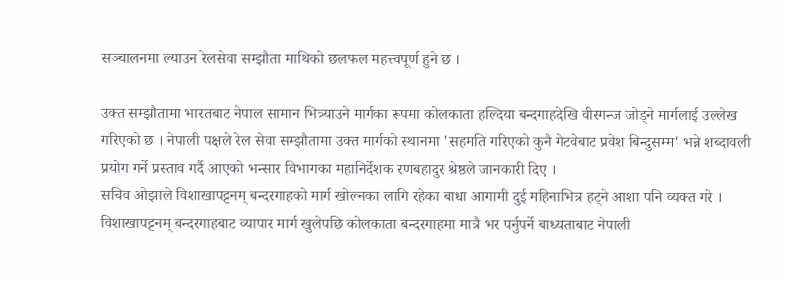सञ्चालनमा ल्याउन रेलसेवा सम्झौता माथिको छलफल महत्त्वपूर्ण हुने छ ।

उक्त सम्झौतामा भारतबाट नेपाल सामान भित्र्याउने मार्गका रूपमा कोलकाता हल्दिया बन्दगाहदेखि वीरगन्ज जोड्ने मार्गलाई उल्लेख गरिएको छ । नेपाली पक्षले रेल सेवा सम्झौतामा उक्त मार्गको स्थानमा 'सहमति गरिएको कुनै गेटवेबाट प्रवेश बिन्दुसम्म' भन्ने शब्दावली प्रयोग गर्ने प्रस्ताव गर्दै आएको भन्सार विभागका महानिर्देशक रणबहादुर श्रेष्ठले जानकारी दिए ।
सचिव ओझाले विशाखापट्टनम् बन्दरगाहको मार्ग खोल्नका लागि रहेका बाधा आगामी दुई महिनाभित्र हट्ने आशा पनि व्यक्त गरे । विशाखापट्टनम् बन्दरगाहबाट व्यापार मार्ग खुलेपछि कोलकाता बन्दरगाहमा मात्रै भर पर्नुपर्ने बाध्यताबाट नेपाली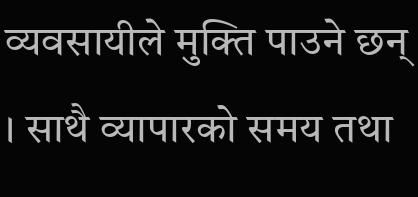व्यवसायीले मुक्ति पाउने छन् । साथै व्यापारको समय तथा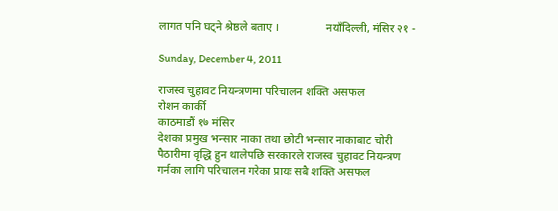लागत पनि घट्ने श्रेष्ठले बताए ।                नयाँदिल्ली, मंसिर २१ -

Sunday, December 4, 2011

राजस्व चुहावट नियन्त्रणमा परिचालन शक्ति असफल
रोशन कार्की
काठमाडौं १७ मंसिर
देशका प्रमुख भन्सार नाका तथा छोटी भन्सार नाकाबाट चोरी पैठारीमा वृद्धि हुन थालेपछि सरकारले राजस्व चुहावट नियन्त्रण गर्नका लागि परिचालन गरेका प्रायः सबै शक्ति असफल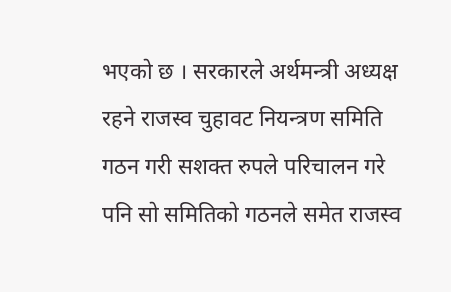भएको छ । सरकारले अर्थमन्त्री अध्यक्ष रहने राजस्व चुहावट नियन्त्रण समिति गठन गरी सशक्त रुपले परिचालन गरे पनि सो समितिको गठनले समेत राजस्व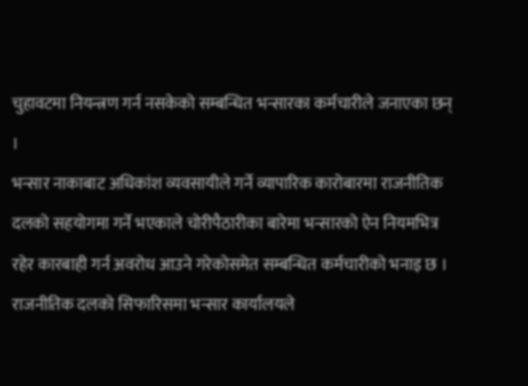चुहावटमा नियन्त्रण गर्न नसकेको सम्बन्धित भन्सारका कर्मचारीले जनाएका छन् ।
भन्सार नाकाबाट अधिकांश व्यवसायीले गर्ने व्यापारिक कारोबारमा राजनीतिक दलको सहयोगमा गर्ने भएकाले चोरीपैठारीका बारेमा भन्सारको ऐन नियमभित्र रहेर कारबाही गर्न अवरोध आउने गरेकोसमेत सम्बन्धित कर्मचारीको भनाइ छ । राजनीतिक दलको सिफारिसमा भन्सार कार्यालयले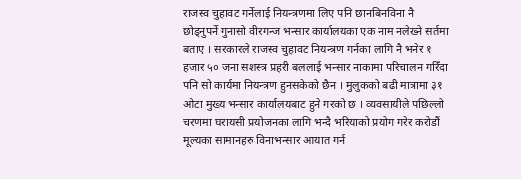राजस्व चुहावट गर्नेलाई नियन्त्रणमा लिए पनि छानबिनविना नै छोड्नुपर्ने गुनासो वीरगन्ज भन्सार कार्यालयका एक नाम नलेख्ने सर्तमा बताए । सरकारले राजस्व चुहावट नियन्त्रण गर्नका लागि नै भनेर १ हजार ५० जना सशस्त्र प्रहरी बललाई भन्सार नाकामा परिचालन गरिँदा पनि सो कार्यमा नियन्त्रण हुनसकेको छैन । मुलुकको बढी मात्रामा ३१ ओटा मुख्य भन्सार कार्यालयबाट हुने गरको छ । व्यवसायीले पछिल्लो चरणमा घरायसी प्रयोजनका लागि भन्दै भरियाको प्रयोग गरेर करोडौं मूल्यका सामानहरु विनाभन्सार आयात गर्न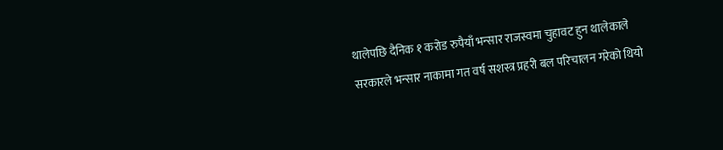थालेपछि दैनिक १ करोड रुपैयाँ भन्सार राजस्वमा चुहावट हुन थालेकाले सरकारले भन्सार नाकामा गत वर्ष सशस्त्र प्रहरी बल परिचालन गरेको थियो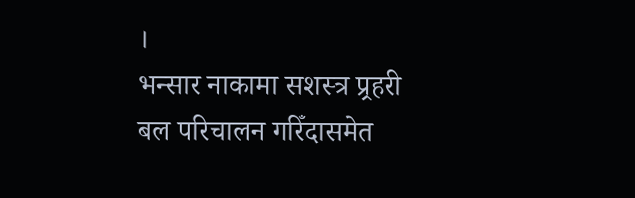।
भन्सार नाकामा सशस्त्र प्र्रहरी बल परिचालन गरिँदासमेत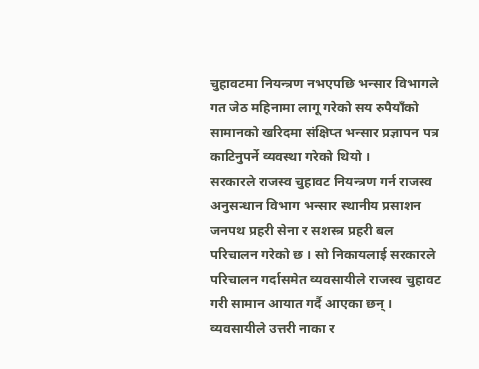चुहावटमा नियन्त्रण नभएपछि भन्सार विभागले गत जेठ महिनामा लागू गरेको सय रुपैयाँको सामानको खरिदमा संक्षिप्त भन्सार प्रज्ञापन पत्र काटिनुपर्ने व्यवस्था गरेको थियो ।
सरकारले राजस्व चुहावट नियन्त्रण गर्न राजस्व अनुसन्धान विभाग भन्सार स्थानीय प्रसाशन जनपथ प्रहरी सेना र सशस्त्र प्रहरी बल परिचालन गरेको छ । सो निकायलाई सरकारले परिचालन गर्दासमेत व्यवसायीले राजस्व चुहावट गरी सामान आयात गर्दै आएका छन् । व्यवसायीले उत्तरी नाका र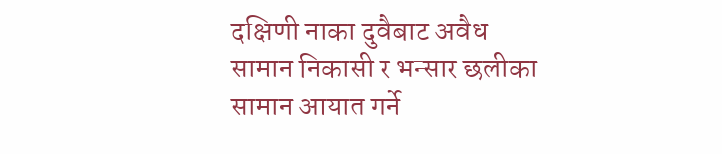दक्षिणी नाका दुवैबाट अवैध सामान निकासी र भन्सार छलीका सामान आयात गर्ने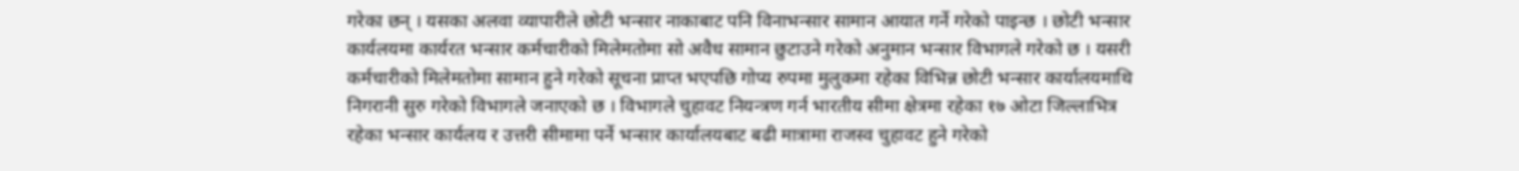गरेका छन् । यसका अलवा व्यापारीले छोटी भन्सार नाकाबाट पनि विनाभन्सार सामान आयात गर्ने गरेको पाइन्छ । छोटी भन्सार कार्यलयमा कार्यरत भन्सार कर्मचारीको मिलेमतोमा सो अवैध सामान छुटाउने गरेको अनुमान भन्सार विभागले गरेको छ । यसरी कर्मचारीको मिलेमतोमा सामान हुने गरेको सूचना प्राप्त भएपछि गोप्य रुपमा मुलुकमा रहेका विभिन्न छोटी भन्सार कार्यालयमाथि निगरानी सुरु गरेको विभागले जनाएको छ । विभागले चुहावट नियन्त्रण गर्न भारतीय सीमा क्षेत्रमा रहेका १७ ओटा जिल्लाभित्र रहेका भन्सार कार्यलय र उत्तरी सीमामा पर्ने भन्सार कार्यालयबाट बढी मात्रामा राजस्व चुहावट हुने गरेको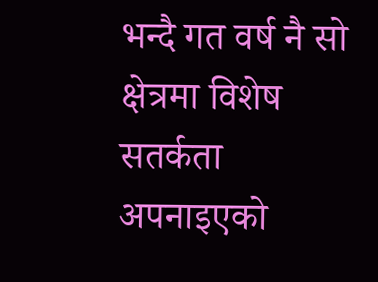भन्दै गत वर्ष नै सो क्षेत्रमा विशेष सतर्कता अपनाइएको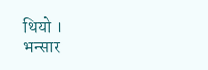थियो ।
भन्सार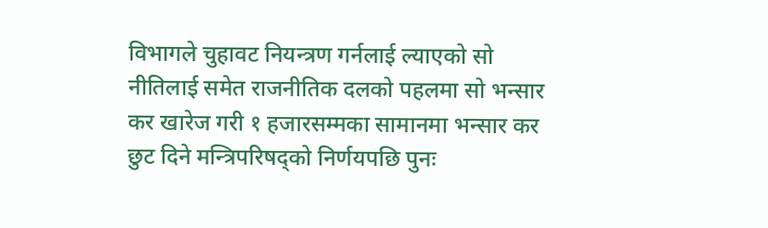विभागले चुहावट नियन्त्रण गर्नलाई ल्याएको सो नीतिलाई समेत राजनीतिक दलको पहलमा सो भन्सार कर खारेज गरी १ हजारसम्मका सामानमा भन्सार कर छुट दिने मन्त्रिपरिषद्को निर्णयपछि पुनः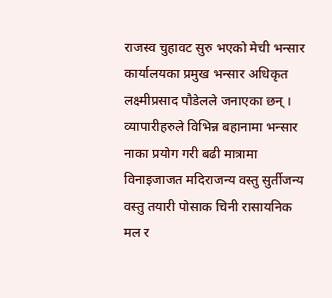राजस्व चुहावट सुरु भएको मेची भन्सार कार्यालयका प्रमुख भन्सार अधिकृत लक्ष्मीप्रसाद पौडेलले जनाएका छन् ।
व्यापारीहरुले विभिन्न बहानामा भन्सार नाका प्रयोग गरी बढी मात्रामा विनाइजाजत मदिराजन्य वस्तु सुर्तीजन्य वस्तु तयारी पोसाक चिनी रासायनिक मल र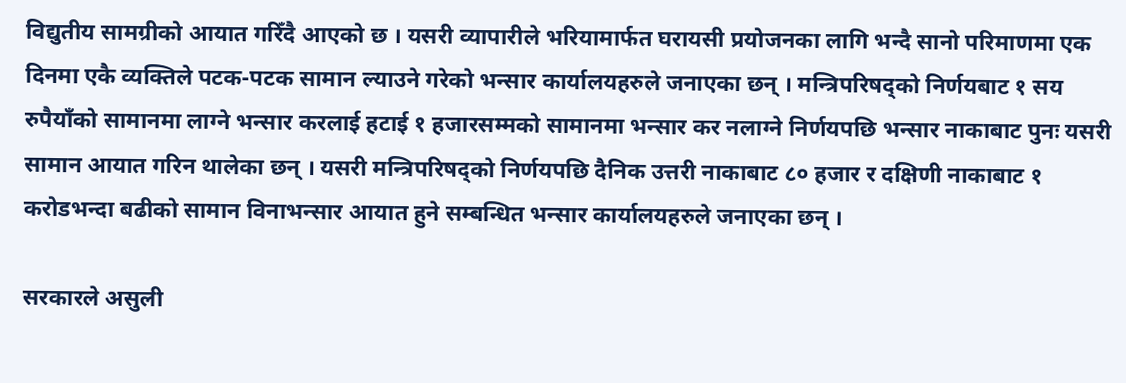विद्युतीय सामग्रीको आयात गरिँदै आएको छ । यसरी व्यापारीले भरियामार्फत घरायसी प्रयोजनका लागि भन्दै सानो परिमाणमा एक दिनमा एकै व्यक्तिले पटक-पटक सामान ल्याउने गरेको भन्सार कार्यालयहरुले जनाएका छन् । मन्त्रिपरिषद्को निर्णयबाट १ सय रुपैयाँको सामानमा लाग्ने भन्सार करलाई हटाई १ हजारसम्मको सामानमा भन्सार कर नलाग्ने निर्णयपछि भन्सार नाकाबाट पुनः यसरी सामान आयात गरिन थालेका छन् । यसरी मन्त्रिपरिषद्को निर्णयपछि दैनिक उत्तरी नाकाबाट ८० हजार र दक्षिणी नाकाबाट १ करोडभन्दा बढीको सामान विनाभन्सार आयात हुने सम्बन्धित भन्सार कार्यालयहरुले जनाएका छन् ।

सरकारले असुली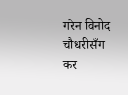गरेन विनोद चौधरीसँग कर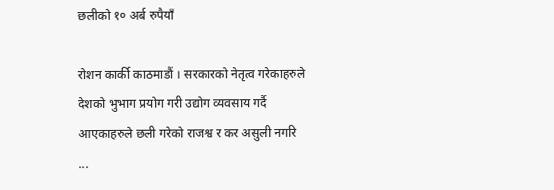छलीको १० अर्ब रुपैयाँ

रोशन कार्की काठमाडौं । सरकारको नेतृत्व गरेकाहरुले देशको भुभाग प्रयोग गरी उद्योग व्यवसाय गर्दै आएकाहरुले छली गरेको राजश्व र कर असुली नगरि ...